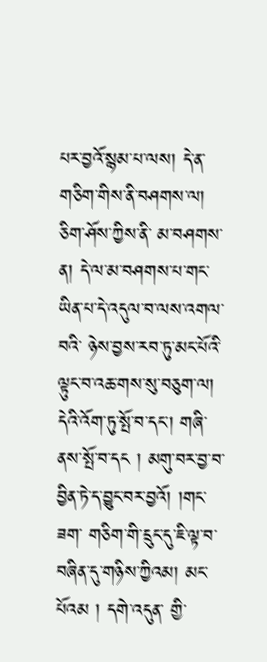པར་བྱའོ་སྙམ་པ་ལས། དེ་ན་གཅིག་གིས་ནི་བཤགས་ལ། ཅིག་ཤོས་ཀྱིས་ནི་ མ་བཤགས་ན། དེ་ལ་མ་བཤགས་པ་གང་ཡིན་པ་དེ་འདུལ་བ་ལས་འགལ་བའི་ ཉེས་བྱས་རབ་ཏུ་མང་པོའི་ལྟུང་བ་འཆ་གས་སུ་བཅུག་ལ། དེའི་འོག་ཏུ་སྤོ་བ་དང་། གཞི་ནས་སྤོ་བ་དང ། མགུ་བར་བྱ་བ་བྱིན་ཏེ་ད་བྱུང་བར་བྱའོ། །གང་ཟག་ གཅིག་གི་དྲུང་དུ་ཇི་ལྟ་བ་བཞིན་དུ་གཉིས་ཀྱིའམ། མང་པོའམ ། དགེ་འདུན་ གྱི་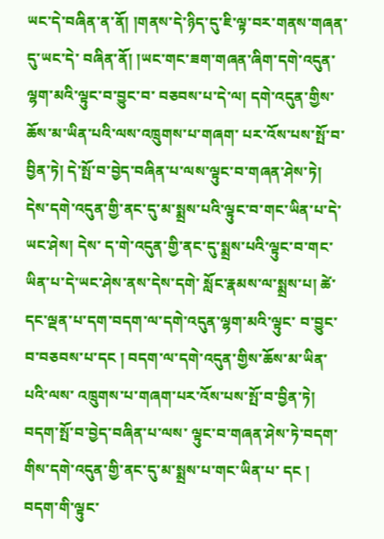ཡང་དེ་བཞིན་ན་ནོ། །གནས་དེ་ཉིད་དུ་ཇི་ལྟ་བར་གནས་གཞན་དུ་ཡང་དེ་ བཞིན་ནོ། །ཡང་གང་ཟག་གཞན་ཞིག་དགེ་འདུན་ལྷག་མའི་ལྟུང་བ་བྱུང་བ་ བཅབས་པ་དེ་ལ། དགེ་འདུན་གྱིས་ཆོས་མ་ཡིན་པའི་ལས་འཁྲུགས་པ་གཞག་ པར་འོས་པས་སྤོ་བ་བྱིན་ཏེ། དེ་སྤོ་བ་བྱེད་བཞིན་པ་ལས་ལྟུང་བ་གཞན་ཤེས་ཏེ། དེས་དགེ་འདུན་གྱི་ནང་དུ་མ་སྨྲས་པའི་ལྟུང་བ་གང་ཡིན་པ་དེ་ཡང་ཤེས། དེས་ ད་གེ་འདུན་གྱི་ནང་དུ་སྨྲས་པའི་ལྟུང་བ་གང་ཡིན་པ་དེ་ཡང་ཤེས་ནས་དེས་དགེ་ སློང་རྣམས་ལ་སྨྲས་པ། ཚེ་དང་ལྡན་པ་དག་བདག་ལ་དགེ་འདུན་ལྷག་མའི་ལྟུང་ བ་བྱུང་བ་བཅབས་པ་དང ། བདག་ལ་དགེ་འདུན་གྱིས་ཆོས་མ་ཡིན་པའི་ལས་ འཁྲུགས་པ་གཞག་པར་འོས་པས་སྤོ་བ་བྱིན་ཏེ། བདག་སྤོ་བ་བྱེད་བཞིན་པ་ལས་ ལྟུང་བ་གཞན་ཤེས་ཏེ་བདག་གིས་དགེ་འདུན་གྱི་ནང་དུ་མ་སྨྲས་པ་གང་ཡིན་པ་ དང ། བདག་གི་ལྟུང་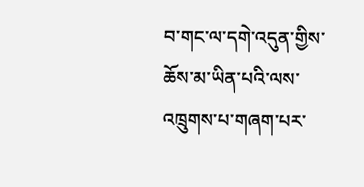བ་གང་ལ་དགེ་འདུན་གྱིས་ཆོས་མ་ཡིན་པའི་ལས་ འཁྲུགས་པ་གཞག་པར་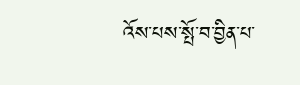འོས་པས་སྤོ་བ་བྱིན་པ་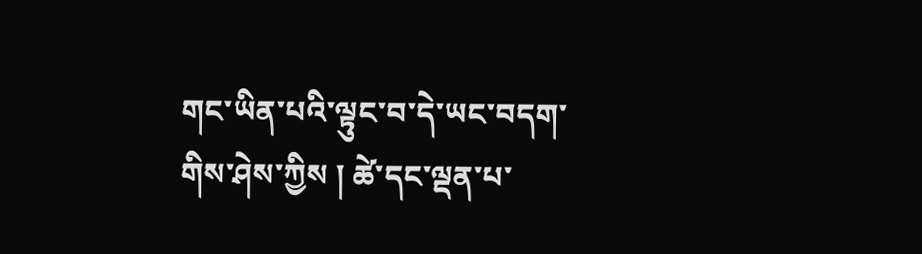གང་ཡིན་པའི་ལྟུང་བ་དེ་ཡང་བདག་ གིས་ཤེས་ཀྱིས ། ཚེ་དང་ལྡན་པ་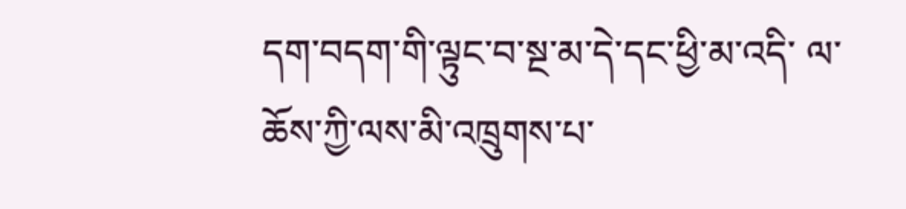དག་བདག་གི་ལྟུང་བ་སྔ་མ་དེ་དང་ཕྱི་མ་འདི་ ལ་ཆོས་ཀྱི་ལས་མི་འཁྲུགས་པ་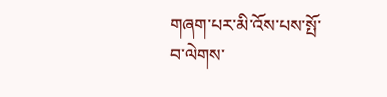གཞག་པར་མི་འོས་པས་སྤོ་བ་ལེགས་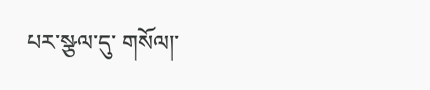པར་སྩལ་དུ་ གསོལ།་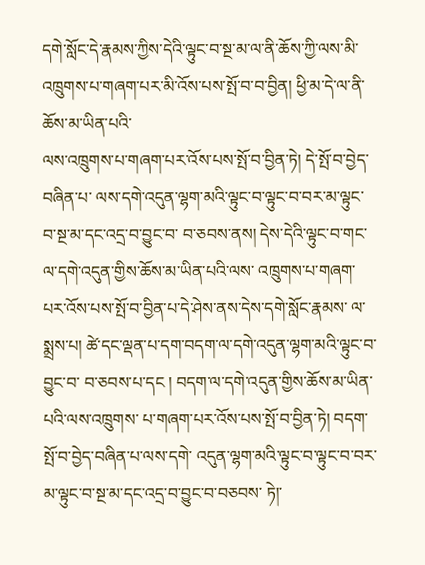དགེ་སློང་དེ་རྣམས་ཀྱིས་དེའི་ལྟུང་བ་སྔ་མ་ལ་ནི་ཆོས་ཀྱི་ལས་མི་ འཁྲུགས་པ་གཞག་པར་མི་འོས་པས་སྤོ་བ་བ་བྱིན། ཕྱི་མ་དེ་ལ་ནི་ཆོས་མ་ཡིན་པའི་
ལས་འཁྲུགས་པ་གཞག་པར་འོས་པས་སྤོ་བ་བྱིན་ཏེ། དེ་སྤོ་བ་བྱེད་བཞིན་པ་ ལས་དགེ་འདུན་ལྷག་མའི་ལྟུང་བ་ལྟུང་བ་བར་མ་ལྟུང་བ་སྔ་མ་དང་འདྲ་བ་བྱུང་བ་ བ་ཅབས་ནས། དེས་དེའི་ལྟུང་བ་གང་ལ་དགེ་འདུན་གྱིས་ཆོས་མ་ཡིན་པའི་ལས་ འཁྲུགས་པ་གཞག་པར་འོས་པས་སྤོ་བ་བྱིན་པ་དེ་ཤེས་ནས་དེས་དགེ་སློང་རྣམས་ ལ་སྨྲས་པ། ཚེ་དང་ལྡན་པ་དག་བདག་ལ་དགེ་འདུན་ལྷག་མའི་ལྟུང་བ་བྱུང་བ་ བ་ཅབས་པ་དང ། བདག་ལ་དགེ་འདུན་གྱིས་ཆོས་མ་ཡིན་པའི་ལས་འཁྲུགས་ པ་གཞག་པར་འོས་པས་སྤོ་བ་བྱིན་ཏེ། བདག་སྤོ་བ་བྱེད་བཞིན་པ་ལས་དགེ་ འདུན་ལྷག་མའི་ལྟུང་བ་ལྟུང་བ་བར་མ་ལྟུང་བ་སྔ་མ་དང་འདྲ་བ་བྱུང་བ་བཅབས་ ཏེ།་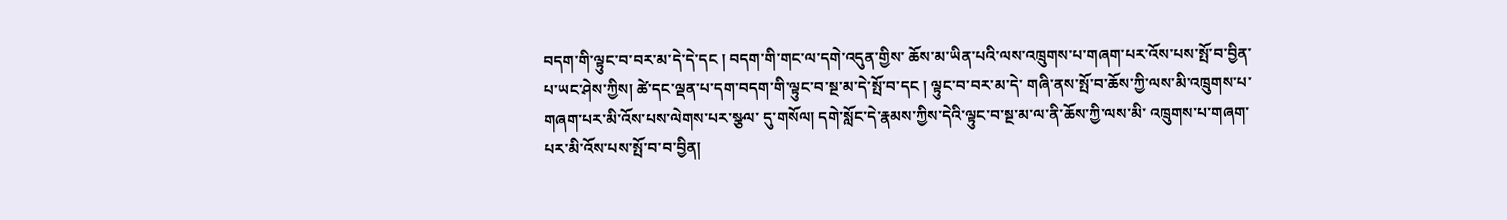བདག་གི་ལྟུང་བ་བར་མ་དེ་དེ་དང ། བདག་གི་གང་ལ་དགེ་འདུན་གྱིས་ ཆོས་མ་ཡིན་པའི་ལས་འཁྲུགས་པ་གཞག་པར་འོས་པས་སྤོ་བ་བྱིན་པ་ཡང་ཤེས་ཀྱིས། ཚེ་དང་ལྡན་པ་དག་བདག་གི་ལྟུང་བ་སྔ་མ་དེ་སྤོ་བ་དང ། ལྟུང་བ་བར་མ་དེ་ གཞི་ནས་སྤོ་བ་ཆོས་ཀྱི་ལས་མི་འཁྲུགས་པ་གཞག་པར་མི་འོས་པས་ལེགས་པར་སྩལ་ དུ་གསོལ། དགེ་སློང་དེ་རྣམས་ཀྱིས་དེའི་ལྟུང་བ་སྔ་མ་ལ་ནི་ཆོས་ཀྱི་ལས་མི་ འཁྲུགས་པ་གཞག་པར་མི་འོས་པས་སྤོ་བ་བ་བྱིན།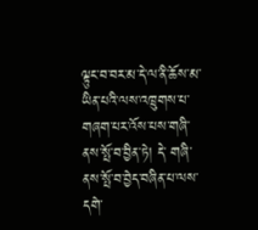ལྟུང་བ་བར་མ་དེ་ལ་ནི་ཆོས་མ་ ཡིན་པའི་ལས་འཁྲུགས་པ་གཞག་པར་འོས་པས་གཞི་ནས་སྤོ་བ་བྱིན་ཏེ། དེ་ གཞི་ནས་སྤོ་བ་བྱེད་བཞིན་པ་ལས་དགེ་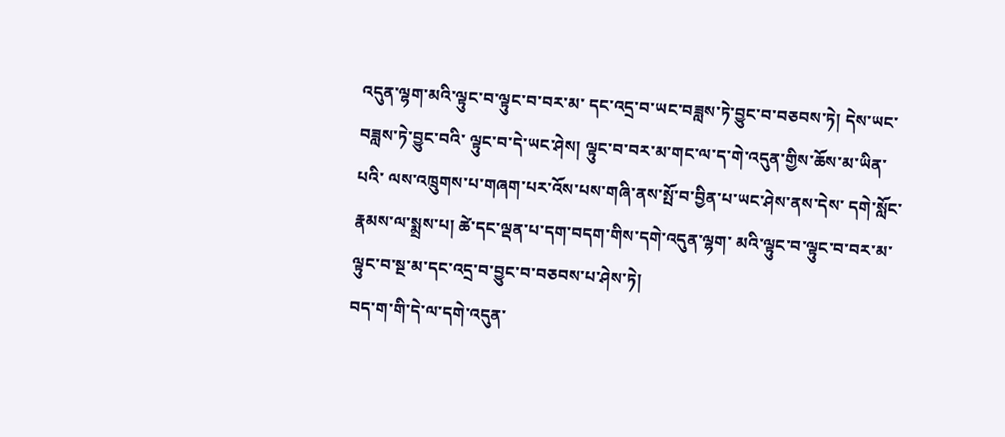འདུན་ལྷག་མའི་ལྟུང་བ་ལྟུང་བ་བར་མ་ དང་འདྲ་བ་ཡང་བཟླས་ཏེ་བྱུང་བ་བཅབས་ཏེ། དེས་ཡང་བཟླས་ཏེ་བྱུང་བའི་ ལྟུང་བ་དེ་ཡང་ཤེས། ལྟུང་བ་བར་མ་གང་ལ་ད་གེ་འདུན་གྱིས་ཆོས་མ་ཡིན་པའི་ ལས་འཁྲུགས་པ་གཞག་པར་འོས་པས་གཞི་ནས་སྤོ་བ་བྱིན་པ་ཡང་ཤེས་ནས་དེས་ དགེ་སློང་རྣམས་ལ་སྨྲས་པ། ཚེ་དང་ལྡན་པ་དག་བདག་གིས་དགེ་འདུན་ལྷག་ མའི་ལྟུང་བ་ལྟུང་བ་བར་མ་ལྟུང་བ་སྔ་མ་དང་འདྲ་བ་བྱུང་བ་བཅབས་པ་ཤེས་ཏེ།
བད་ག་གི་དེ་ལ་དགེ་འདུན་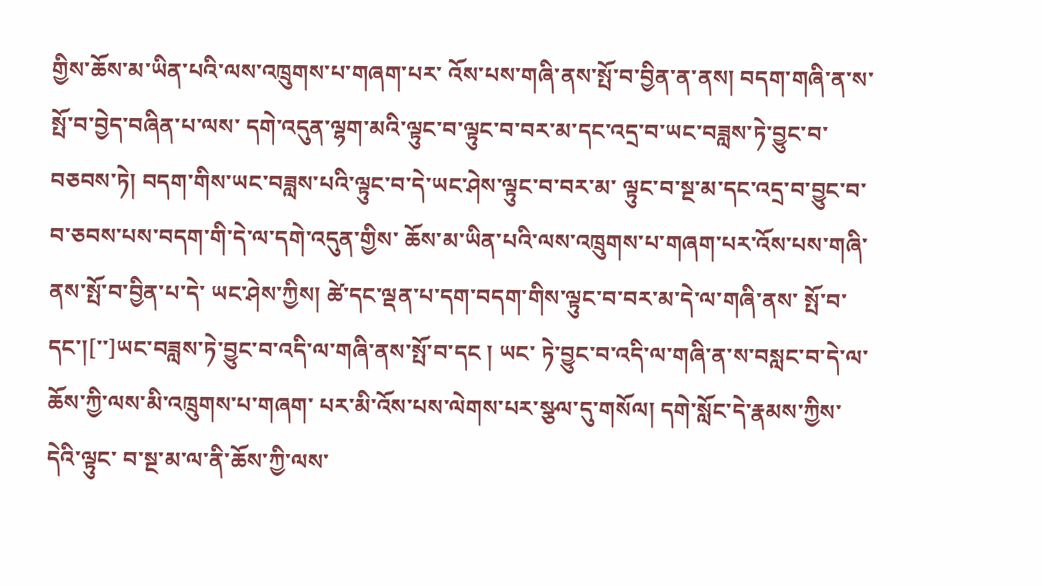གྱིས་ཆོས་མ་ཡིན་པའི་ལས་འཁྲུགས་པ་གཞག་པར་ འོས་པས་གཞི་ནས་སྤོ་བ་བྱིན་ན་ནས། བདག་གཞི་ན་ས་སྤོ་བ་བྱེད་བཞིན་པ་ལས་ དགེ་འདུན་ལྷག་མའི་ལྟུང་བ་ལྟུང་བ་བར་མ་དང་འདྲ་བ་ཡང་བཟླས་ཏེ་བྱུང་བ་ བཅབས་ཏེ། བདག་གིས་ཡང་བཟླས་པའི་ལྟུང་བ་དེ་ཡང་ཤེས་ལྟུང་བ་བར་མ་ ལྟུང་བ་སྔ་མ་དང་འདྲ་བ་བྱུང་བ་བ་ཅབས་པས་བདག་གི་དེ་ལ་དགེ་འདུན་གྱིས་ ཆོས་མ་ཡིན་པའི་ལས་འཁྲུགས་པ་གཞག་པར་འོས་པས་གཞི་ནས་སྤོ་བ་བྱིན་པ་དེ་ ཡང་ཤེས་ཀྱིས། ཚེ་དང་ལྡན་པ་དག་བདག་གིས་ལྟུང་བ་བར་མ་དེ་ལ་གཞི་ནས་ སྤོ་བ་དང་།[་་]ཡང་བཟླས་ཏེ་བྱུང་བ་འདི་ལ་གཞི་ནས་སྤོ་བ་དང ། ཡང་ ཏེ་བྱུང་བ་འདི་ལ་གཞི་ན་ས་བསླང་བ་དེ་ལ་ཆོས་ཀྱི་ལས་མི་འཁྲུགས་པ་གཞག་ པར་མི་འོས་པས་ལེགས་པར་སྩལ་དུ་གསོལ། དགེ་སློང་དེ་རྣམས་ཀྱིས་དེའི་ལྟུང་ བ་སྔ་མ་ལ་ནི་ཆོས་ཀྱི་ལས་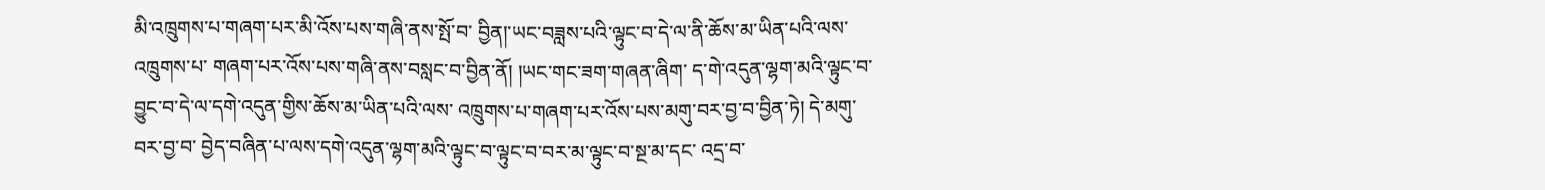མི་འཁྲུགས་པ་གཞག་པར་མི་འོས་པས་གཞི་ནས་སྤོ་བ་ བྱིན།་ཡང་བཟླས་པའི་ལྟུང་བ་དེ་ལ་ནི་ཆོས་མ་ཡིན་པའི་ལས་འཁྲུགས་པ་ གཞག་པར་འོས་པས་གཞི་ནས་བསླང་བ་བྱིན་ནོ། །ཡང་གང་ཟག་གཞན་ཞིག་ ད་གེ་འདུན་ལྷག་མའི་ལྟུང་བ་བྱུང་བ་དེ་ལ་དགེ་འདུན་གྱིས་ཆོས་མ་ཡིན་པའི་ལས་ འཁྲུགས་པ་གཞག་པར་འོས་པས་མགུ་བར་བྱ་བ་བྱིན་ཏེ། དེ་མགུ་བར་བྱ་བ་ བྱེད་བཞིན་པ་ལས་དགེ་འདུན་ལྷག་མའི་ལྟུང་བ་ལྟུང་བ་བར་མ་ལྟུང་བ་སྔ་མ་དང་ འདྲ་བ་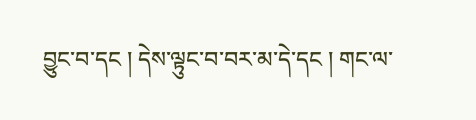བྱུང་བ་དང ། དེས་ལྟུང་བ་བར་མ་དེ་དང ། གང་ལ་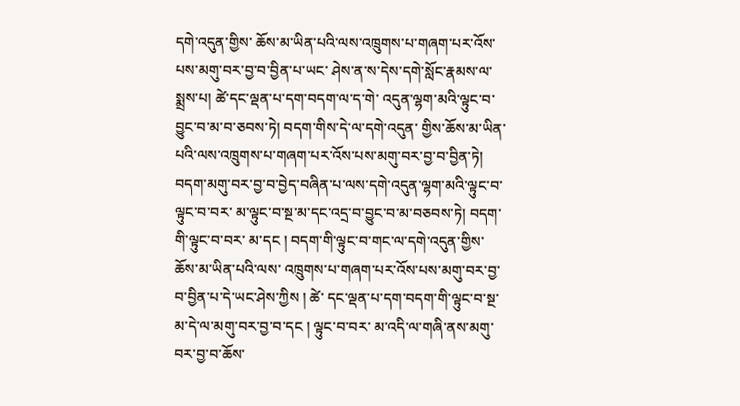དགེ་འདུན་གྱིས་ ཆོས་མ་ཡིན་པའི་ལས་འཁྲུགས་པ་གཞག་པར་འོས་པས་མགུ་བར་བྱ་བ་བྱིན་པ་ཡང་ ཤེས་ན་ས་དེས་དགེ་སློང་རྣམས་ལ་སྨྲས་པ། ཚེ་དང་ལྡན་པ་དག་བདག་ལ་ད་གེ་ འདུན་ལྷག་མའི་ལྟུང་བ་བྱུང་བ་མ་བ་ཅབས་ཏེ། བདག་གིས་དེ་ལ་དགེ་འདུན་ གྱིས་ཆོས་མ་ཡིན་པའི་ལས་འཁྲུགས་པ་གཞག་པར་འོས་པས་མགུ་བར་བྱ་བ་བྱིན་ཏེ།
བདག་མགུ་བར་བྱ་བ་བྱེད་བཞིན་པ་ལས་དགེ་འདུན་ལྷག་མའི་ལྟུང་བ་ལྟུང་བ་བར་ མ་ལྟུང་བ་སྔ་མ་དང་འདྲ་བ་བྱུང་བ་མ་བཅབས་ཏེ། བདག་གི་ལྟུང་བ་བར་ མ་དང ། བདག་གི་ལྟུང་བ་གང་ལ་དགེ་འདུན་གྱིས་ཆོས་མ་ཡིན་པའི་ལས་ འཁྲུགས་པ་གཞག་པར་འོས་པས་མགུ་བར་བྱ་བ་བྱིན་པ་དེ་ཡང་ཤེས་ཀྱིས ། ཚེ་ དང་ལྡན་པ་དག་བདག་གི་ལྟུང་བ་སྔ་མ་དེ་ལ་མགུ་བར་བྱ་བ་དང ། ལྟུང་བ་བར་ མ་འདི་ལ་གཞི་ནས་མགུ་བར་བྱ་བ་ཆོས་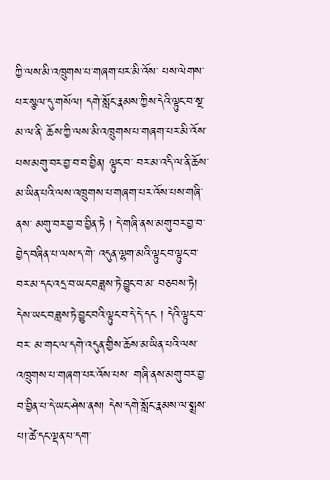ཀྱི་ལས་མི་འཁྲུགས་པ་གཞག་པར་མི་འོས་ པས་ལེགས་པར་སྩལ་དུ་གསོལ། དགེ་སློང་རྣམས་ཀྱིས་དེའི་ལྟུང་བ་སྔ་མ་ལ་ནི་ ཆོས་ཀྱི་ལས་མི་འཁྲུགས་པ་གཞག་པར་མི་འོས་པས་མགུ་བར་བྱ་བ་བ་བྱིན། ལྟུང་བ་ བར་མ་འདི་ལ་ནི་ཆོས་མ་ཡིན་པའི་ལས་འཁྲུགས་པ་གཞག་པར་འོས་པས་གཞི་ནས་ མགུ་བར་བྱ་བ་བྱིན་ཏེ ། དེ་གཞི་ནས་མགུ་བར་བྱ་བ་བྱེད་བཞིན་པ་ལས་ད་གེ་ འདུན་ལྷག་མའི་ལྟུང་བ་ལྟུང་བ་བར་མ་དང་འདྲ་བ་ཡང་བཟླས་ཏེ་བྱུང་བ་མ་ བཅབས་ཏེ། དེས་ཡང་བཟླས་ཏེ་བྱུང་བའི་ལྟུང་བ་དེ་དེ་དང ། དེའི་ལྟུང་བ་བར་ མ་གང་ལ་དགེ་འདུན་གྱིས་ཆོས་མ་ཡིན་པའི་ལས་འཁྲུགས་པ་གཞག་པར་འོས་པས་ གཞི་ནས་མགུ་བར་བྱ་བ་བྱིན་པ་དེ་ཡང་ཤེས་ནས། དེས་དགེ་སློང་རྣམས་ལ་སྨྲས་ པ།་ཚེ་དང་ལྡན་པ་དག་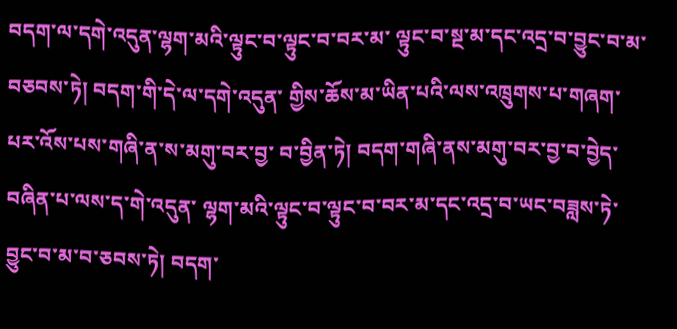བདག་ལ་དགེ་འདུན་ལྷག་མའི་ལྟུང་བ་ལྟུང་བ་བར་མ་ ལྟུང་བ་སྔ་མ་དང་འདྲ་བ་བྱུང་བ་མ་བཅབས་ཏེ། བདག་གི་དེ་ལ་དགེ་འདུན་ གྱིས་ཆོས་མ་ཡིན་པའི་ལས་འཁྲུགས་པ་གཞག་པར་འོས་པས་གཞི་ན་ས་མགུ་བར་བྱ་ བ་བྱིན་ཏེ། བདག་གཞི་ནས་མགུ་བར་བྱ་བ་བྱེད་བཞིན་པ་ལས་ད་གེ་འདུན་ ལྷག་མའི་ལྟུང་བ་ལྟུང་བ་བར་མ་དང་འདྲ་བ་ཡང་བཟླས་ཏེ་བྱུང་བ་མ་བ་ཅབས་ཏེ། བདག་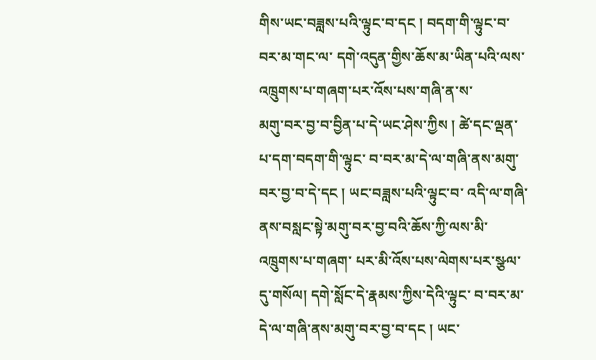གིས་ཡང་བཟླས་པའི་ལྟུང་བ་དང ། བདག་གི་ལྟུང་བ་བར་མ་གང་ལ་ དགེ་འདུན་གྱིས་ཆོས་མ་ཡིན་པའི་ལས་འཁྲུགས་པ་གཞག་པར་འོས་པས་གཞི་ན་ས་
མགུ་བར་བྱ་བ་བྱིན་པ་དེ་ཡང་ཤེས་ཀྱིས ། ཚེ་དང་ལྡན་པ་དག་བདག་གི་ལྟུང་ བ་བར་མ་དེ་ལ་གཞི་ནས་མགུ་བར་བྱ་བ་དེ་དང ། ཡང་བཟླས་པའི་ལྟུང་བ་ འདི་ལ་གཞི་ནས་བསླང་སྟེ་མགུ་བར་བྱ་བའི་ཆོས་ཀྱི་ལས་མི་འཁྲུགས་པ་གཞག་ པར་མི་འོས་པས་ལེགས་པར་སྩལ་དུ་གསོལ། དགེ་སློང་དེ་རྣམས་ཀྱིས་དེའི་ལྟུང་ བ་བར་མ་དེ་ལ་གཞི་ནས་མགུ་བར་བྱ་བ་དང ། ཡང་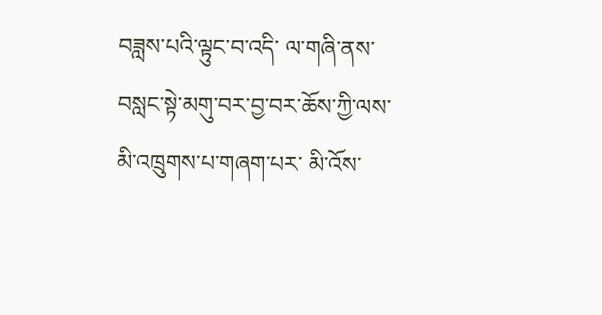བཟླས་པའི་ལྟུང་བ་འདི་ ལ་གཞི་ནས་བསླང་སྟེ་མགུ་བར་བྱ་བར་ཆོས་ཀྱི་ལས་མི་འཁྲུགས་པ་གཞག་པར་ མི་འོས་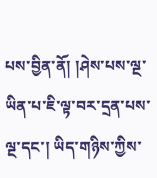པས་བྱིན་ནོ། །ཤེས་པས་ལྔ་ཡིན་པ་ཇི་ལྟ་བར་དྲན་པས་ལྔ་དང་། ཡིད་གཉིས་ཀྱིས་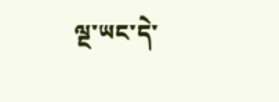ལྔ་ཡང་དེ་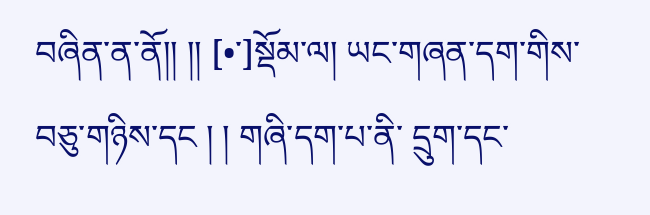བཞིན་ན་ནོ།། །། [•་]སྡོམ་ལ། ཡང་གཞན་དག་གིས་བཅུ་གཉིས་དང ། ། གཞི་དག་པ་ནི་ དྲུག་དང་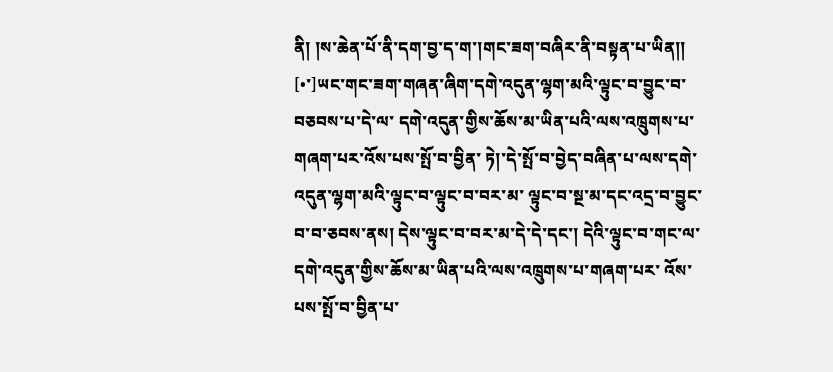ནི། །ས་ཆེན་པོ་ནི་དག་བྱ་ད་ག་།གང་ཟག་བཞིར་ནི་བསྟན་པ་ཡིན།། [•་]ཡང་གང་ཟག་གཞན་ཞིག་དགེ་འདུན་ལྷག་མའི་ལྟུང་བ་བྱུང་བ་བཅབས་པ་དེ་ལ་ དགེ་འདུན་གྱིས་ཆོས་མ་ཡིན་པའི་ལས་འཁྲུགས་པ་གཞག་པར་འོས་པས་སྤོ་བ་བྱིན་ ཏེ།་དེ་སྤོ་བ་བྱེད་བཞིན་པ་ལས་དགེ་འདུན་ལྷག་མའི་ལྟུང་བ་ལྟུང་བ་བར་མ་ ལྟུང་བ་སྔ་མ་དང་འདྲ་བ་བྱུང་བ་བ་ཅབས་ནས། དེས་ལྟུང་བ་བར་མ་དེ་དེ་དང་། དེའི་ལྟུང་བ་གང་ལ་དགེ་འདུན་གྱིས་ཆོས་མ་ཡིན་པའི་ལས་འཁྲུགས་པ་གཞག་པར་ འོས་པས་སྤོ་བ་བྱིན་པ་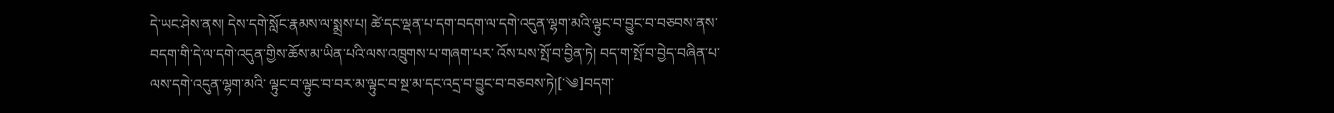དེ་ཡང་ཤེས་ནས། དེས་དགེ་སློང་རྣམས་ལ་སྨྲས་པ། ཚེ་དང་ལྡན་པ་དག་བདག་ལ་དགེ་འདུན་ལྷག་མའི་ལྟུང་བ་བྱུང་བ་བཅབས་ནས་ བདག་གི་དེ་ལ་དགེ་འདུན་གྱིས་ཆོས་མ་ཡིན་པའི་ལས་འཁྲུགས་པ་གཞག་པར་ འོས་པས་སྤོ་བ་བྱིན་ཏེ། བད་ག་སྤོ་བ་བྱེད་བཞིན་པ་ལས་དགེ་འདུན་ལྷག་མའི་ ལྟུང་བ་ལྟུང་བ་བར་མ་ལྟུང་བ་སྔ་མ་དང་འདྲ་བ་བྱུང་བ་བཅབས་ཏེ།[་༄]བདག་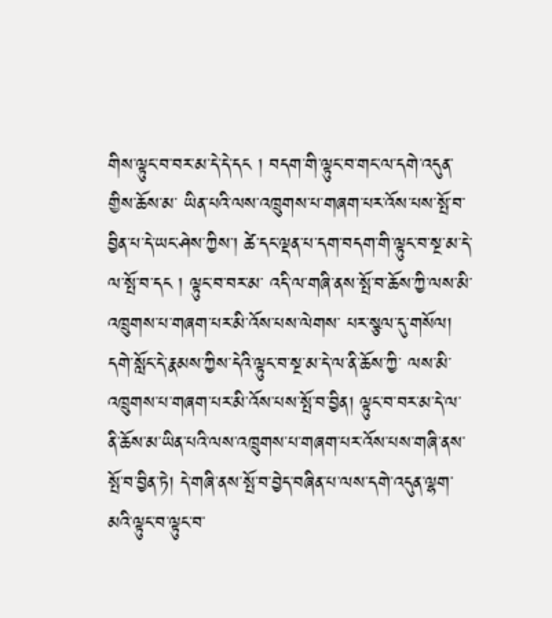གིས་ལྟུང་བ་བར་མ་དེ་དེ་དང ། བདག་གི་ལྟུང་བ་གང་ལ་དགེ་འདུན་གྱིས་ཆོས་མ་ ཡིན་པའི་ལས་འཁྲུགས་པ་གཞག་པར་འོས་པས་སྤོ་བ་བྱིན་པ་དེ་ཡང་ཤེས་ཀྱིས་། ཚེ་དང་ལྡན་པ་དག་བདག་གི་ལྟུང་བ་སྔ་མ་དེ་ལ་སྤོ་བ་དང ། ལྟུང་བ་བར་མ་ འདི་ལ་གཞི་ནས་སྤོ་བ་ཆོས་ཀྱི་ལས་མི་འཁྲུགས་པ་གཞག་པར་མི་འོས་པས་ལེགས་ པར་སྩལ་དུ་གསོལ། དགེ་སློང་དེ་རྣམས་ཀྱིས་དེའི་ལྟུང་བ་སྔ་མ་དེ་ལ་ནི་ཆོས་ཀྱི་ ལས་མི་འཁྲུགས་པ་གཞག་པར་མི་འོས་པས་སྤོ་བ་བྱིན། ལྟུང་བ་བར་མ་དེ་ལ་ ནི་ཆོས་མ་ཡིན་པའི་ལས་འཁྲུགས་པ་གཞག་པར་འོས་པས་གཞི་ནས་སྤོ་བ་བྱིན་ཏེ། དེ་གཞི་ནས་སྤོ་བ་བྱེད་བཞིན་པ་ལས་དགེ་འདུན་ལྷག་མའི་ལྟུང་བ་ལྟུང་བ་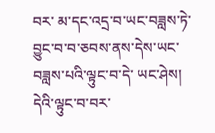བར་ མ་དང་འདྲ་བ་ཡང་བཟླས་ཏེ་བྱུང་བ་བ་ཅབས་ནས་དེས་ཡང་བཟླས་པའི་ལྟུང་བ་དེ་ ཡང་ཤེས། དེའི་ལྟུང་བ་བར་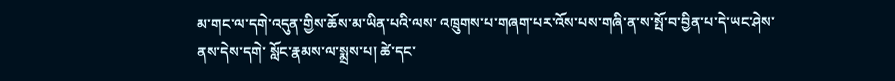མ་གང་ལ་དགེ་འདུན་གྱིས་ཆོས་མ་ཡིན་པའི་ལས་ འཁྲུགས་པ་གཞག་པར་འོས་པས་གཞི་ན་ས་སྤོ་བ་བྱིན་པ་དེ་ཡང་ཤེས་ནས་དེས་དགེ་ སློང་རྣམས་ལ་སྨྲས་པ། ཚེ་དང་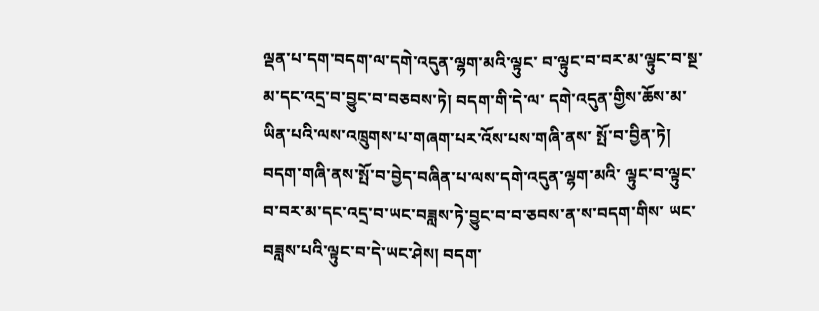ལྡན་པ་དག་བདག་ལ་དགེ་འདུན་ལྷག་མའི་ལྟུང་ བ་ལྟུང་བ་བར་མ་ལྟུང་བ་སྔ་མ་དང་འདྲ་བ་བྱུང་བ་བཅབས་ཏེ། བདག་གི་དེ་ལ་ དགེ་འདུན་གྱིས་ཆོས་མ་ཡིན་པའི་ལས་འཁྲུགས་པ་གཞག་པར་འོས་པས་གཞི་ནས་ སྤོ་བ་བྱིན་ཏེ། བདག་གཞི་ནས་སྤོ་བ་བྱེད་བཞིན་པ་ལས་དགེ་འདུན་ལྷག་མའི་ ལྟུང་བ་ལྟུང་བ་བར་མ་དང་འདྲ་བ་ཡང་བཟླས་ཏེ་བྱུང་བ་བ་ཅབས་ན་ས་བདག་གིས་ ཡང་བཟླས་པའི་ལྟུང་བ་དེ་ཡང་ཤེས། བདག་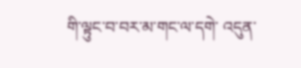གི་ལྟུང་བ་བར་མ་གང་ལ་དགེ་ འདུན་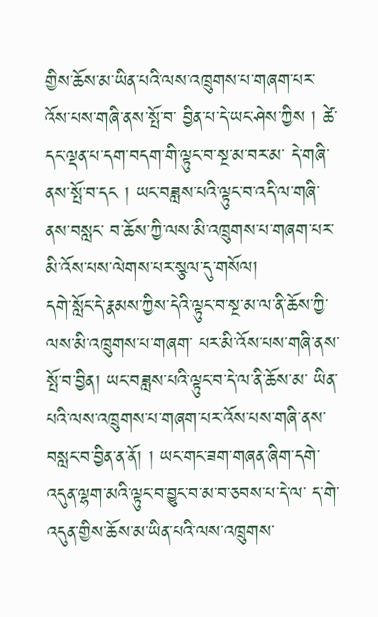གྱིས་ཆོས་མ་ཡིན་པའི་ལས་འཁྲུགས་པ་གཞག་པར་འོས་པས་གཞི་ནས་སྤོ་བ་ བྱིན་པ་དེ་ཡང་ཤེས་ཀྱིས ། ཚེ་དང་ལྡན་པ་དག་བདག་གི་ལྟུང་བ་སྔ་མ་བར་མ་ དེ་གཞི་ནས་སྤོ་བ་དང ། ཡང་བཟླས་པའི་ལྟུང་བ་འདི་ལ་གཞི་ནས་བསླང་ བ་ཆོས་ཀྱི་ལས་མི་འཁྲུགས་པ་གཞག་པར་མི་འོས་པས་ལེགས་པར་སྩལ་དུ་གསོལ།
དགེ་སློང་དེ་རྣམས་ཀྱིས་དེའི་ལྟུང་བ་སྔ་མ་ལ་ནི་ཆོས་ཀྱི་ལས་མི་འཁྲུགས་པ་གཞག་ པར་མི་འོས་པས་གཞི་ནས་སྤོ་བ་བྱིན། ཡང་བཟླས་པའི་ལྟུང་བ་དེ་ལ་ནི་ཆོས་མ་ ཡིན་པའི་ལས་འཁྲུགས་པ་གཞག་པར་འོས་པས་གཞི་ནས་བསླང་བ་བྱིན་ན་ནོ། ། ཡང་གང་ཟག་གཞན་ཞིག་དགེ་འདུན་ལྷག་མའི་ལྟུང་བ་བྱུང་བ་མ་བ་ཅབས་པ་དེ་ལ་ ད་གེ་འདུན་གྱིས་ཆོས་མ་ཡིན་པའི་ལས་འཁྲུགས་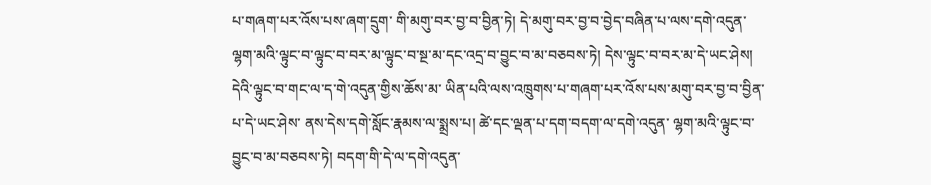པ་གཞག་པར་འོས་པས་ཞག་དྲུག་ གི་མགུ་བར་བྱ་བ་བྱིན་ཏེ། དེ་མགུ་བར་བྱ་བ་བྱེད་བཞིན་པ་ལས་དགེ་འདུན་ ལྷག་མའི་ལྟུང་བ་ལྟུང་བ་བར་མ་ལྟུང་བ་སྔ་མ་དང་འདྲ་བ་བྱུང་བ་མ་བཅབས་ཏེ། དེས་ལྟུང་བ་བར་མ་དེ་ཡང་ཤེས། དེའི་ལྟུང་བ་གང་ལ་ད་གེ་འདུན་གྱིས་ཆོས་མ་ ཡིན་པའི་ལས་འཁྲུགས་པ་གཞག་པར་འོས་པས་མགུ་བར་བྱ་བ་བྱིན་པ་དེ་ཡང་ཤེས་ ནས་དེས་དགེ་སློང་རྣམས་ལ་སྨྲས་པ། ཚེ་དང་ལྡན་པ་དག་བདག་ལ་དགེ་འདུན་ ལྷག་མའི་ལྟུང་བ་བྱུང་བ་མ་བཅབས་ཏེ། བདག་གི་དེ་ལ་དགེ་འདུན་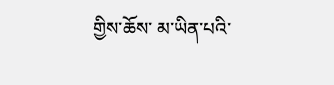གྱིས་ཆོས་ མ་ཡིན་པའི་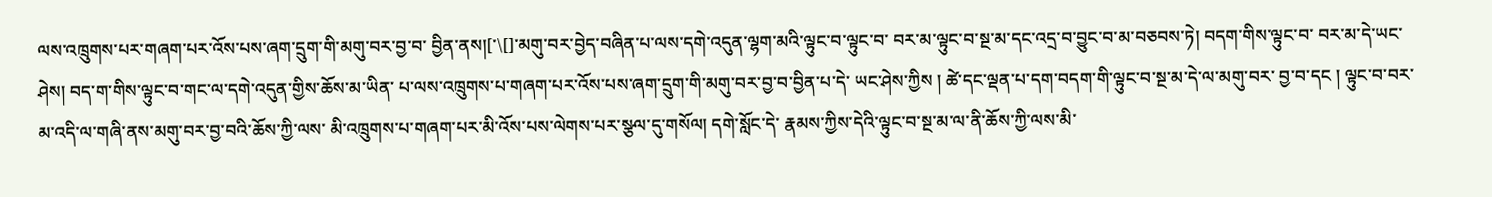ལས་འཁྲུགས་པར་གཞག་པར་འོས་པས་ཞག་དྲུག་གི་མགུ་བར་བྱ་བ་ བྱིན་ནས།[་\[]་མགུ་བར་བྱེད་བཞིན་པ་ལས་དགེ་འདུན་ལྷག་མའི་ལྟུང་བ་ལྟུང་བ་ བར་མ་ལྟུང་བ་སྔ་མ་དང་འདྲ་བ་བྱུང་བ་མ་བཅབས་ཏེ། བདག་གིས་ལྟུང་བ་ བར་མ་དེ་ཡང་ཤེས། བད་ག་གིས་ལྟུང་བ་གང་ལ་དགེ་འདུན་གྱིས་ཆོས་མ་ཡིན་ པ་ལས་འཁྲུགས་པ་གཞག་པར་འོས་པས་ཞག་དྲུག་གི་མགུ་བར་བྱ་བ་བྱིན་པ་དེ་ ཡང་ཤེས་ཀྱིས ། ཚེ་དང་ལྡན་པ་དག་བདག་གི་ལྟུང་བ་སྔ་མ་དེ་ལ་མགུ་བར་ བྱ་བ་དང ། ལྟུང་བ་བར་མ་འདི་ལ་གཞི་ནས་མགུ་བར་བྱ་བའི་ཆོས་ཀྱི་ལས་ མི་འཁྲུགས་པ་གཞག་པར་མི་འོས་པས་ལེགས་པར་སྩལ་དུ་གསོལ། དགེ་སློང་དེ་ རྣམས་ཀྱིས་དེའི་ལྟུང་བ་སྔ་མ་ལ་ནི་ཆོས་ཀྱི་ལས་མི་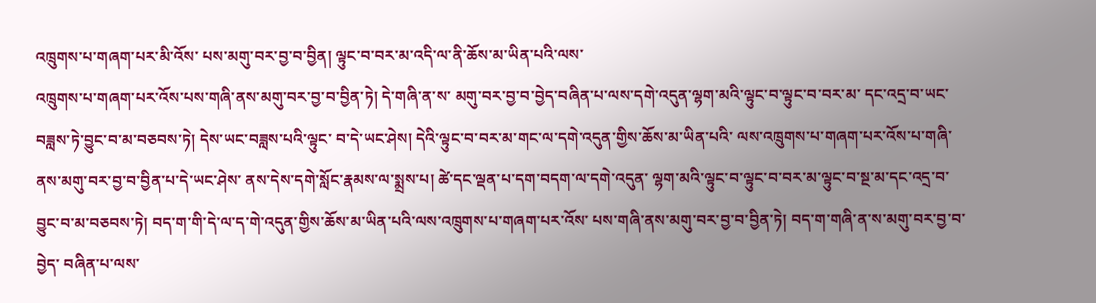འཁྲུགས་པ་གཞག་པར་མི་འོས་ པས་མགུ་བར་བྱ་བ་བྱིན། ལྟུང་བ་བར་མ་འདི་ལ་ནི་ཆོས་མ་ཡིན་པའི་ལས་
འཁྲུགས་པ་གཞག་པར་འོས་པས་གཞི་ནས་མགུ་བར་བྱ་བ་བྱིན་ཏེ། དེ་གཞི་ན་ས་ མགུ་བར་བྱ་བ་བྱེད་བཞིན་པ་ལས་དགེ་འདུན་ལྷག་མའི་ལྟུང་བ་ལྟུང་བ་བར་མ་ དང་འདྲ་བ་ཡང་བཟླས་ཏེ་བྱུང་བ་མ་བཅབས་ཏེ། དེས་ཡང་བཟླས་པའི་ལྟུང་ བ་དེ་ཡང་ཤེས། དེའི་ལྟུང་བ་བར་མ་གང་ལ་དགེ་འདུན་གྱིས་ཆོས་མ་ཡིན་པའི་ ལས་འཁྲུགས་པ་གཞག་པར་འོས་པ་གཞི་ནས་མགུ་བར་བྱ་བ་བྱིན་པ་དེ་ཡང་ཤེས་ ནས་དེས་དགེ་སློང་རྣམས་ལ་སྨྲས་པ། ཚེ་དང་ལྡན་པ་དག་བདག་ལ་དགེ་འདུན་ ལྷག་མའི་ལྟུང་བ་ལྟུང་བ་བར་མ་ལྟུང་བ་སྔ་མ་དང་འདྲ་བ་བྱུང་བ་མ་བཅབས་ཏེ། བད་ག་གི་དེ་ལ་ད་གེ་འདུན་གྱིས་ཆོས་མ་ཡིན་པའི་ལས་འཁྲུགས་པ་གཞག་པར་འོས་ པས་གཞི་ནས་མགུ་བར་བྱ་བ་བྱིན་ཏེ། བད་ག་གཞི་ན་ས་མགུ་བར་བྱ་བ་བྱེད་ བཞིན་པ་ལས་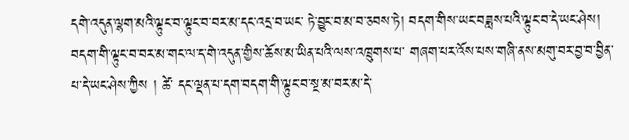དགེ་འདུན་ལྷག་མའི་ལྟུང་བ་ལྟུང་བ་བར་མ་དང་འདྲ་བ་ཡང་ ཏེ་བྱུང་བ་མ་བ་ཅབས་ཏེ། བདག་གིས་ཡང་བཟླས་པའི་ལྟུང་བ་དེ་ཡང་ཤེས། བདག་གི་ལྟུང་བ་བར་མ་གང་ལ་ད་གེ་འདུན་གྱིས་ཆོས་མ་ཡིན་པའི་ལས་འཁྲུགས་པ་ གཞག་པར་འོས་པས་གཞི་ནས་མགུ་བར་བྱ་བ་བྱིན་པ་དེ་ཡང་ཤེས་ཀྱིས ། ཚེ་ དང་ལྡན་པ་དག་བདག་གི་ལྟུང་བ་སྔ་མ་བར་མ་དེ་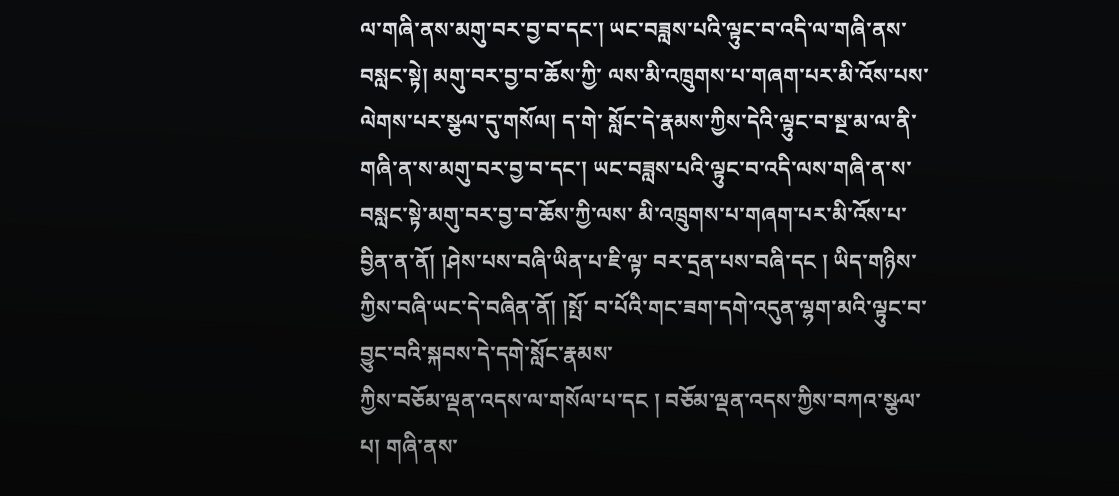ལ་གཞི་ནས་མགུ་བར་བྱ་བ་དང་། ཡང་བཟླས་པའི་ལྟུང་བ་འདི་ལ་གཞི་ནས་བསླང་སྟེ། མགུ་བར་བྱ་བ་ཆོས་ཀྱི་ ལས་མི་འཁྲུགས་པ་གཞག་པར་མི་འོས་པས་ལེགས་པར་སྩལ་དུ་གསོལ། ད་གེ་ སློང་དེ་རྣམས་ཀྱིས་དེའི་ལྟུང་བ་སྔ་མ་ལ་ནི་གཞི་ན་ས་མགུ་བར་བྱ་བ་དང་། ཡང་བཟླས་པའི་ལྟུང་བ་འདི་ལས་གཞི་ན་ས་བསླང་སྟེ་མགུ་བར་བྱ་བ་ཆོས་ཀྱི་ལས་ མི་འཁྲུགས་པ་གཞག་པར་མི་འོས་པ་བྱིན་ན་ནོ། །ཤེས་པས་བཞི་ཡིན་པ་ཇི་ལྟ་ བར་དྲན་པས་བཞི་དང ། ཡིད་གཉིས་ཀྱིས་བཞི་ཡང་དེ་བཞིན་ནོ། །སྤོ་ བ་པོའི་གང་ཟག་དགེ་འདུན་ལྷག་མའི་ལྟུང་བ་བྱུང་བའི་སྐབས་དེ་དགེ་སློང་རྣམས་
ཀྱིས་བཅོམ་ལྡན་འདས་ལ་གསོལ་པ་དང ། བཅོམ་ལྡན་འདས་ཀྱིས་བཀའ་སྩལ་པ། གཞི་ནས་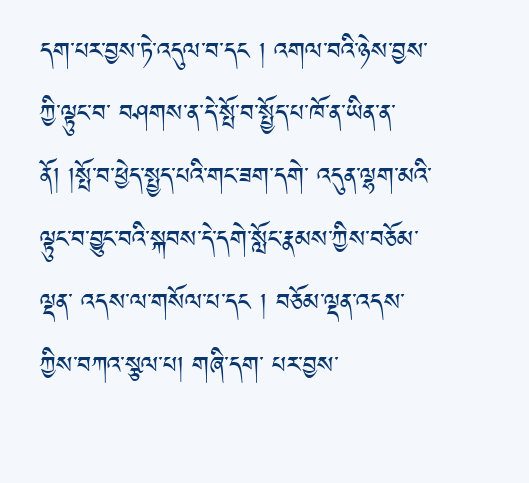དག་པར་བྱས་ཏེ་འདུལ་བ་དང ། འགལ་བའི་ཉེས་བྱས་ཀྱི་ལྟུང་བ་ བཤགས་ན་དེ་སྤོ་བ་སྤྱོད་པ་ཁོ་ན་ཡིན་ན་ནོ། །སྤོ་བ་ཕྱེད་སྤྱད་པའི་གང་ཟག་དགེ་ འདུན་ལྷག་མའི་ལྟུང་བ་བྱུང་བའི་སྐབས་དེ་དགེ་སློང་རྣམས་ཀྱིས་བཅོམ་ལྡན་ འདས་ལ་གསོལ་པ་དང ། བཅོམ་ལྡན་འདས་ཀྱིས་བཀའ་སྩལ་པ། གཞི་དག་ པར་བྱས་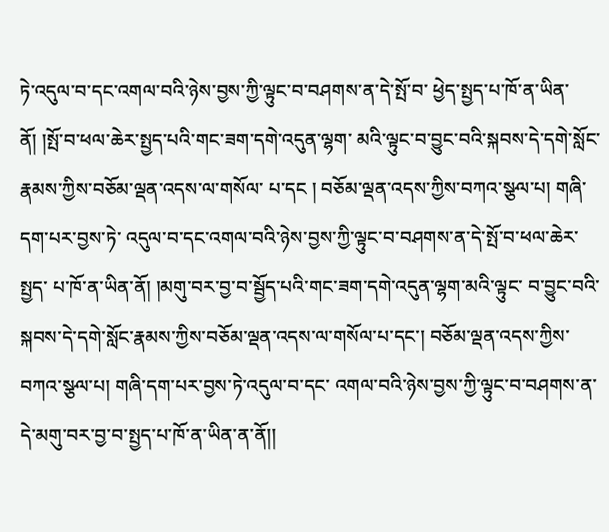ཏེ་འདུལ་བ་དང་འགལ་བའི་ཉེས་བྱས་ཀྱི་ལྟུང་བ་བཤགས་ན་དེ་སྤོ་བ་ ཕྱེད་སྤྱད་པ་ཁོ་ན་ཡིན་ནོ། །སྤོ་བ་ཕལ་ཆེར་སྤྱད་པའི་གང་ཟག་དགེ་འདུན་ལྷག་ མའི་ལྟུང་བ་བྱུང་བའི་སྐབས་དེ་དགེ་སློང་རྣམས་ཀྱིས་བཅོམ་ལྡན་འདས་ལ་གསོལ་ པ་དང ། བཅོམ་ལྡན་འདས་ཀྱིས་བཀའ་སྩལ་པ། གཞི་དག་པར་བྱས་ཏེ་ འདུལ་བ་དང་འགལ་བའི་ཉེས་བྱས་ཀྱི་ལྟུང་བ་བཤགས་ན་དེ་སྤོ་བ་ཕལ་ཆེར་སྤྱད་ པ་ཁོ་ན་ཡིན་ནོ། །མགུ་བར་བྱ་བ་སྦྱོད་པའི་གང་ཟག་དགེ་འདུན་ལྷག་མའི་ལྟུང་ བ་བྱུང་བའི་སྐབས་དེ་དགེ་སློང་རྣམས་ཀྱིས་བཅོམ་ལྡན་འདས་ལ་གསོལ་པ་དང་། བཅོམ་ལྡན་འདས་ཀྱིས་བཀའ་སྩལ་པ། གཞི་དག་པར་བྱས་ཏེ་འདུལ་བ་དང་ འགལ་བའི་ཉེས་བྱས་ཀྱི་ལྟུང་བ་བཤགས་ན་དེ་མགུ་བར་བྱ་བ་སྤྱད་པ་ཁོ་ན་ཡིན་ན་ནོ།།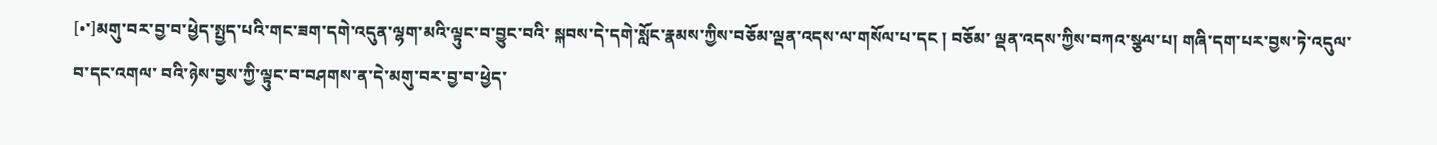[•་]མགུ་བར་བྱ་བ་ཕྱེད་སྤྱད་པའི་གང་ཟག་དགེ་འདུན་ལྷག་མའི་ལྟུང་བ་བྱུང་བའི་ སྐབས་དེ་དགེ་སློང་རྣམས་ཀྱིས་བཅོམ་ལྡན་འདས་ལ་གསོལ་པ་དང ། བཅོམ་ ལྡན་འདས་ཀྱིས་བཀའ་སྩལ་པ། གཞི་དག་པར་བྱས་ཏེ་འདུལ་བ་དང་འགལ་ བའི་ཉེས་བྱས་ཀྱི་ལྟུང་བ་བཤགས་ན་དེ་མགུ་བར་བྱ་བ་ཕྱེད་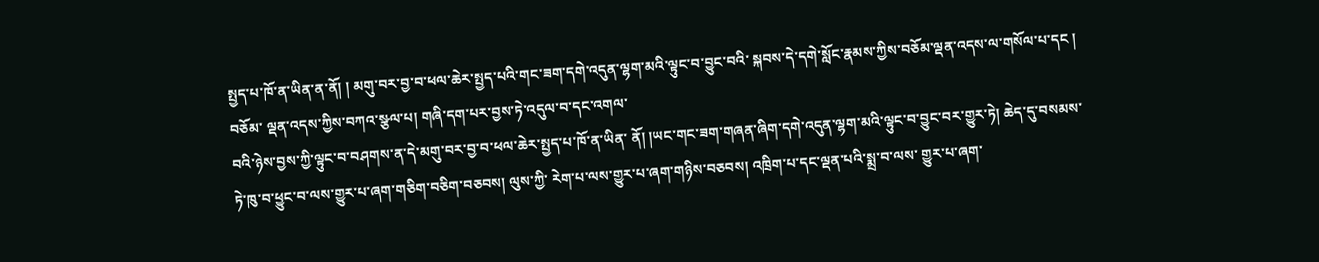སྤྱད་པ་ཁོ་ན་ཡིན་ན་ནོ། ། མགུ་བར་བྱ་བ་ཕལ་ཆེར་སྤྱད་པའི་གང་ཟག་དགེ་འདུན་ལྷག་མའི་ལྟུང་བ་བྱུང་བའི་ སྐབས་དེ་དགེ་སློང་རྣམས་ཀྱིས་བཅོམ་ལྡན་འདས་ལ་གསོལ་པ་དང ། བཅོམ་ ལྡན་འདས་ཀྱིས་བཀའ་སྩལ་པ། གཞི་དག་པར་བྱས་ཏེ་འདུལ་བ་དང་འགལ་
བའི་ཉེས་བྱས་ཀྱི་ལྟུང་བ་བཤགས་ན་དེ་མགུ་བར་བྱ་བ་ཕལ་ཆེར་སྤྱད་པ་ཁོ་ན་ཡིན་ ནོ། །ཡང་གང་ཟག་གཞན་ཞིག་དགེ་འདུན་ལྷག་མའི་ལྟུང་བ་བྱུང་བར་གྱུར་ཏེ། ཆེད་དུ་བསམས་ཏེ་ཁུ་བ་ཕྱུང་བ་ལས་གྱུར་པ་ཞག་གཅིག་བཅིག་བཅབས། ལུས་ཀྱི་ རེག་པ་ལས་གྱུར་པ་ཞག་གཉིས་བཅབས། འཁྲིག་པ་དང་ལྡན་པའི་སྨྲ་བ་ལས་ གྱུར་པ་ཞག་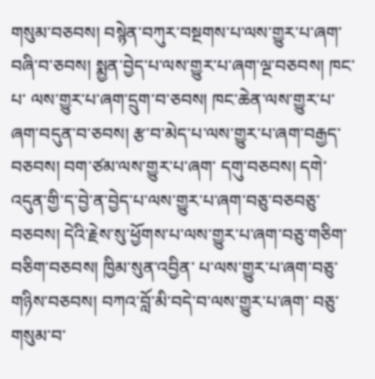གསུམ་བཅབས། བསྙེན་བཀུར་བསྔགས་པ་ལས་གྱུར་པ་ཞག་ བཞི་བ་ཅབས། སྨྱན་བྱེད་པ་ལས་གྱུར་པ་ཞག་ལྔ་བཅབས། ཁང་པ་ ལས་གྱུར་པ་ཞག་དྲུག་བ་ཅབས། ཁང་ཆེན་ལས་གྱུར་པ་ཞག་བདུན་བ་ཅབས། རྩ་བ་མེད་པ་ལས་གྱུར་པ་ཞག་བརྒྱད་བཅབས། བག་ཙམ་ལས་གྱུར་པ་ཞག་ དགུ་བཅབས། དགེ་འདུན་གྱི་ད་བྱེ་ན་བྱེད་པ་ལས་གྱུར་པ་ཞག་བཅུ་བཅབཅུ་བཅབས། དེའི་རྗེས་སུ་ཕྱོགས་པ་ལས་གྱུར་པ་ཞག་བཅུ་གཅིག་བཅིག་བཅབས། ཁྱིམ་སུན་འབྱིན་ པ་ལས་གྱུར་པ་ཞག་བཅུ་གཉིས་བཅབས། བཀའ་བློ་མི་བདེ་བ་ལས་གྱུར་པ་ཞག་ བཅུ་གསུམ་བ་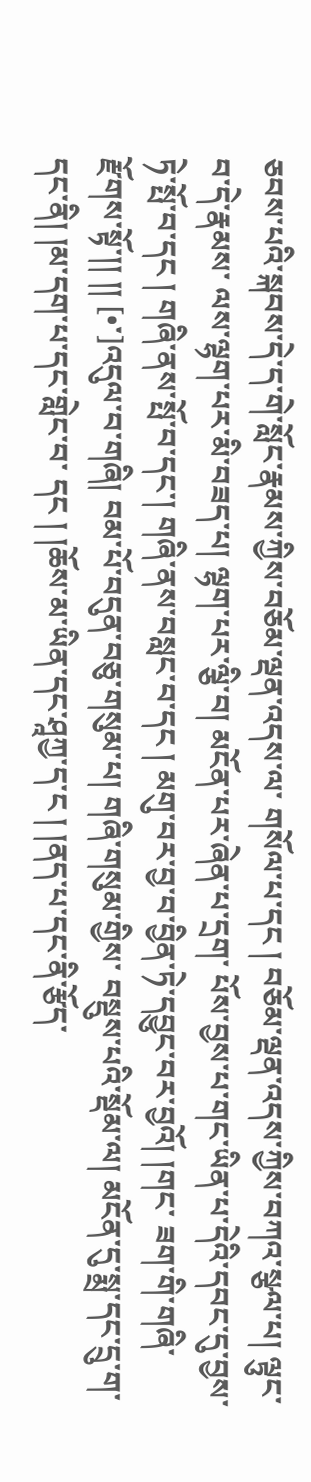ཅབས་པའི་སྐབས་དེ་ད་གེ་སློང་རྣམས་ཀྱིས་བཅོམ་ལྡན་འདས་ལ་ གསོལ་པ་དང ། བཅོམ་ལྡན་འདས་ཀྱིས་བཀའ་སྩལ་པ། ལྟུང་བ་དེ་རྣམས་ ལས་ལྷག་པར་མི་བཟད་པ། ལྷག་པར་ལྕི་བ། མངོན་པར་ཞེན་པ་དྲག་ པོས་བྱས་པ་གང་ཡིན་པ་དེའི་དབང་དུ་བྱས་ཏེ་སྤོ་བ་དང ། གཞི་ནས་སྤོ་བ་དང་། གཞི་ནས་བསླང་བ་དང ། མགུ་བར་བྱ་བ་བྱིན་ཏེ་དབྱུང་བར་བྱའོ། །གང་ ཟག་གི་གཞི་རྫོགས་སྟོ་།། །། [•་]འདུལ་བ་གཞི། བམ་པོ་བདུན་བཅུ་གསུམ་པ། གཞི་གསུམ་གྱིས་ བསྡུས་པའི་སྡོམ་ལ། མངོན་དུ་སྨྲ་དང་དྲུ་ག་དང་ནི། །མ་དག་པ་དང་གླེང་བ་ དང ། །ཆོས་མ་ཡིན་དང་ཤཱཀྱ་ད་ང ། །ནད་པ་དང་ནི་རྩོད་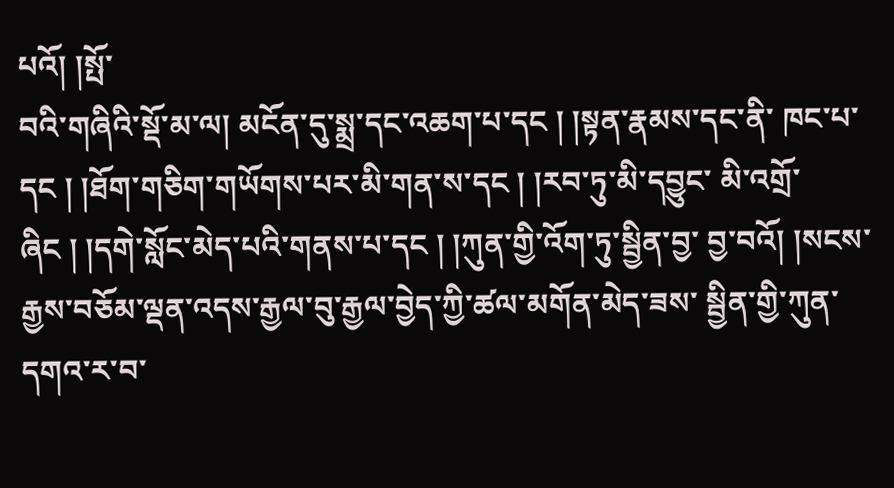པའོ། །སྤོ་
བའི་གཞིའི་སྡོ་མ་ལ། མངོན་དུ་སྨྲ་དང་འཆག་པ་དང ། །སྟན་རྣམས་དང་ནི་ ཁང་པ་དང ། །ཐོག་གཅིག་གཡོགས་པར་མི་གན་ས་དང ། །རབ་ཏུ་མི་དབྱུང་ མི་འགྲོ་ཞིང ། །དགེ་སློང་མེད་པའི་གནས་པ་དང ། །ཀུན་གྱི་འོག་ཏུ་སྦྱིན་བྱ་ བྱ་བའོ། །སངས་རྒྱས་བཅོམ་ལྡན་འདས་རྒྱལ་བུ་རྒྱལ་བྱེད་ཀྱི་ཚལ་མགོན་མེད་ཟས་ སྦྱིན་གྱི་ཀུན་དགའ་ར་བ་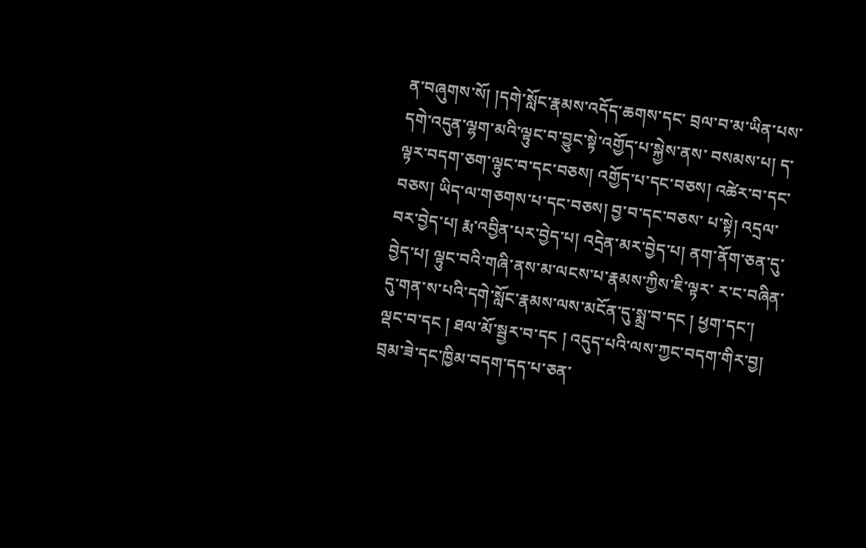ན་བཞུགས་སོ། །དགེ་སློང་རྣམས་འདོད་ཆགས་དང་ བྲལ་བ་མ་ཡིན་པས་དགེ་འདུན་ལྷག་མའི་ལྟུང་བ་བྱུང་སྟེ་འགྱོད་པ་སྐྱེས་ནས་ བསམས་པ། ད་ལྟར་བདག་ཅག་ལྟུང་བ་དང་བཅས། འགྱོད་པ་དང་བཅས། འཚེར་བ་དང་བཅས། ཡིད་ལ་གཅགས་པ་དང་བཅས། བྱ་བ་དང་བཅས་ པ་སྟེ། འདྲལ་བར་བྱེད་པ། རྨ་འབྱིན་པར་བྱེད་པ། འདྲེན་མར་བྱེད་པ། ནག་ནོག་ཅན་དུ་བྱེད་པ། ལྟུང་བའི་གཞི་ནས་མ་ལངས་པ་རྣམས་ཀྱིས་ཇི་ལྟར་ ར་ང་བཞིན་དུ་གན་ས་པའི་དགེ་སློང་རྣམས་ལས་མངོན་དུ་སྨྲ་བ་དང ། ཕྱག་དང་། ལྡང་བ་དང ། ཐལ་མོ་སྦྱར་བ་དང ། འདུད་པའི་ལས་ཀྱང་བདག་གིར་བྱ། བྲམ་ཟེ་དང་ཁྱིམ་བདག་དད་པ་ཅན་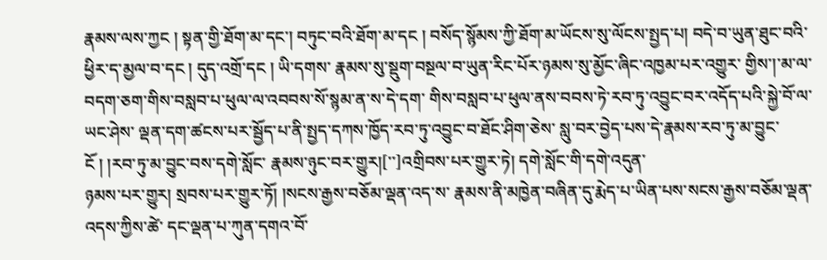རྣམས་ལས་ཀྱང ། སྟན་གྱི་ཐོག་མ་དང་། བཏུང་བའི་ཐོག་མ་དང ། བསོད་སྙོམས་ཀྱི་ཐོག་མ་ཡོངས་སུ་ལོངས་སྤྱད་པ། བདེ་བ་ཡུན་ཐུང་བའི་ཕྱིར་ད་མྱལ་བ་དང ། དུད་འགྲོ་དང ། ཡི་དགས་ རྣམས་སུ་སྡུག་བསྔལ་བ་ཡུན་རིང་པོར་ཉམས་སུ་མྱོང་ཞིང་འཁྱམ་པར་འགྱུར་ གྱིས་།་མ་ལ་བདག་ཅག་གིས་བསླབ་པ་ཕུལ་ལ་འབབས་སོ་སྙམ་ན་ས་དེ་དག་ གིས་བསླབ་པ་ཕུལ་ནས་བབས་ཏེ་རབ་ཏུ་འབྱུང་བར་འདོད་པའི་སྐྱེ་བོ་ལ་ཡང་ཤེས་ ལྡན་དག་ཚངས་པར་སྦྱོད་པ་ནི་སྤྱད་དཀས་ཁྱོད་རབ་ཏུ་འབྱུང་བ་ཐོང་ཤིག་ཅེས་ སླུ་བར་བྱེད་པས་དེ་རྣམས་རབ་ཏུ་མ་བྱུང་ངོ ། །རབ་ཏུ་མ་བྱུང་བས་དགེ་སློང་ རྣམས་ཉུང་བར་གྱུར།[་་]འགྲིབས་པར་གྱུར་ཏེ། དགེ་སློང་གི་དགེ་འདུན་
ཉམས་པར་གྱུར། སྲབས་པར་གྱུར་ཏོ། །སངས་རྒྱས་བཅོམ་ལྡན་འད་ས་ རྣམས་ནི་མཁྱེན་བཞིན་དུ་རྨེད་པ་ཡིན་པས་སངས་རྒྱས་བཅོམ་ལྡན་འདས་ཀྱིས་ཚེ་ དང་ལྡན་པ་ཀུན་དགའ་བོ་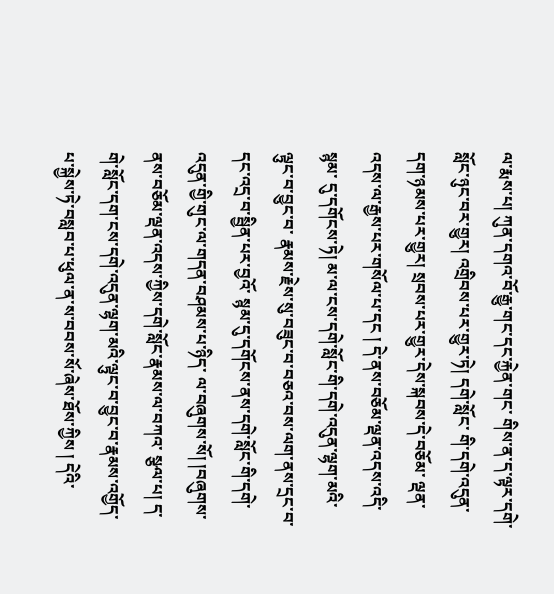ལ་རྨས་པ། ཀུན་དགའ་བོ་རྒྱུ་གང་དང་རྐྱེན་གང་ གིས་ན་ད་ལྟར་དགེ་སློང་ཉུང་བར་གྱུར། འགྲིབས་པར་གྱུར་ཏེ། དགེ་སློང་ གི་དགེ་འདུན་དག་ཉམས་པར་གྱུར། སྲབས་པར་གྱུར་དེས་སྐབས་དེ་བཅོམ་ ལྡན་འདས་ལ་རྒྱས་པར་གསོལ་པ་དང ། དེ་ནས་བཅོམ་ལྡན་འདས་འདི་སྙམ་ དུ་དགོངས་ཏེ། མ་ལ་ངས་དགེ་སློང་གི་དགེ་འདུན་ལྷག་མའི་ལྟུང་བ་བྱུང་བ་ རྣམས་རྗེས་སུ་བཟུང་བ་བཅའ་བས་ལག་ནས་དྲང་བ་དང་འདྲ་བ་སྦྱིན་པར་བྱའོ་ སྙམ་དུ་དགོངས་ནས་དགེ་སློང་གི་དགེ་འདུན་གྱི་གུང་ལ་གདན་བཤམས་པ་ཉིད་ ལ་བཞུགས་སོ། །བཞུགས་ནས་བཅོམ་ལྡན་འདས་ཀྱིས་དགེ་སློང་རྣམས་ལ་བཀའ་ སྩལ་པ། ད་གེ་སློང་དག་ངས་དགེ་འདུན་ལྷག་མའི་ལྟུང་བ་བྱུང་བ་རྣམས་འགྱོད་ པ་སྐྱེས་ཏེ་བསླབ་པ་ཕུལ་ན་ས་བབས་སོ་ཞེས་ཐོས་ཀྱིས ། དེའི་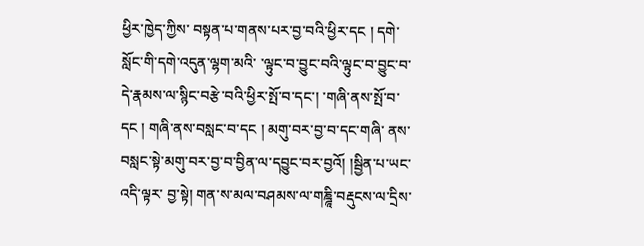ཕྱིར་ཁྱེད་ཀྱིས་ བསྟན་པ་གནས་པར་བྱ་བའི་ཕྱིར་དང ། དགེ་སློང་གི་དགེ་འདུན་ལྷག་མའི་ ་ལྟུང་བ་བྱུང་བའི་ལྟུང་བ་བྱུང་བ་དེ་རྣམས་ལ་སྙིང་བརྩེ་བའི་ཕྱིར་སྤོ་བ་དང་། ་གཞི་ནས་སྤོ་བ་དང ། གཞི་ནས་བསླང་བ་དང ། མགུ་བར་བྱ་བ་དང་གཞི་ ནས་བསླང་སྟེ་མགུ་བར་བྱ་བ་བྱིན་ལ་དབྱུང་བར་བྱའོ། །སྦྱིན་པ་ཡང་འདི་ལྟར་ བྱ་སྟེ། གན་ས་མལ་བཤམས་ལ་གཎྜཱི་བརྡུངས་ལ་དྲིས་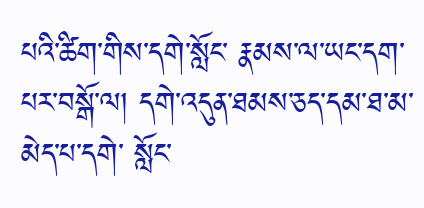པའི་ཚིག་གིས་དགེ་སློང་ རྣམས་ལ་ཡང་དག་པར་བསྒོ་ལ། དགེ་འདུན་ཐམས་ཅད་དམ་ཐ་མ་མེད་པ་དགེ་ སློང་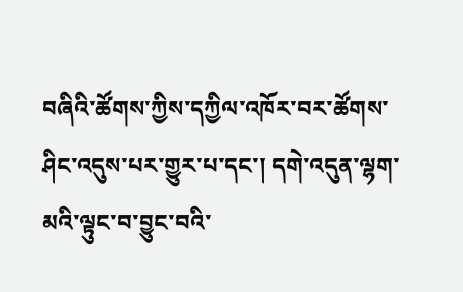བཞིའི་ཚོགས་ཀྱིས་དཀྱིལ་འཁོར་བར་ཚོགས་ཤིང་འདུས་པར་གྱུར་པ་དང་། དགེ་འདུན་ལྷག་མའི་ལྟུང་བ་བྱུང་བའི་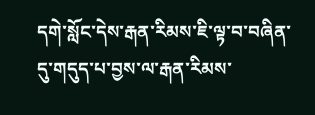དགེ་སློང་དེས་རྒན་རིམས་ཇི་ལྟ་བ་བཞིན་ དུ་གདུད་པ་བྱས་ལ་རྒན་རིམས་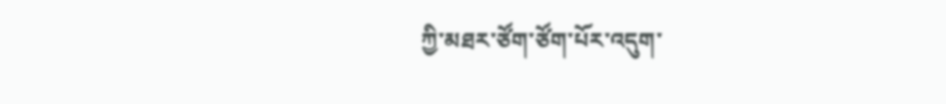ཀྱི་མཐར་ཙོག་ཙོག་པོར་འདུག་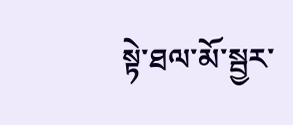སྟེ་ཐལ་མོ་སྦྱར་